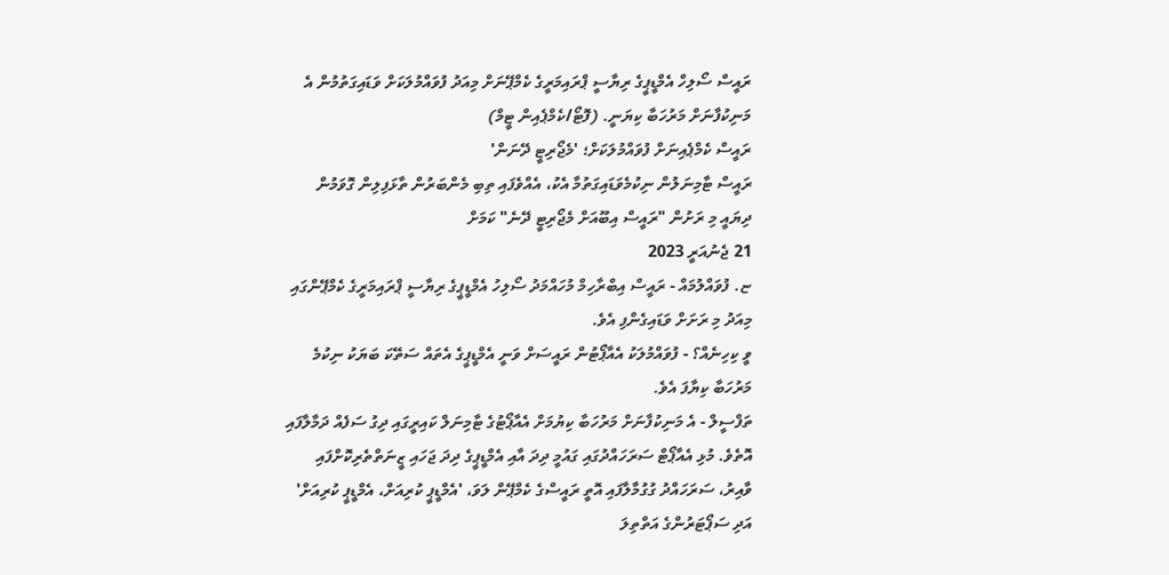ރައީސް ސޯލިހް އެމްޑީޕީގެ ރިޔާސީ ޕްރައިމަރީގެ ކެމްޕޭނަށް މިއަދު ފުވައްމުލަކަށް ވަޑައިގަތުމުން އެ މަނިކުފާނަށް މަރުހަބާ ކިޔަނީ. (ފޮޓޯ/ކެމްޕެއިން ޓީމް)
ރައީސް ކެމްޕެއިނަށް ފުވައްމުލަކަށް؛ 'މެޖޯރިޓީ ދޭނަން'
ރައީސް ޓާމިނަލުން ނިކުމެވަޑައިގަތުމާ އެކު، އެއްވެފައި ތިބި މެންބަރުން ތާޅަފިލިން ގޮވަމުން ދިޔައީ މި ރަށުން "ރައީސް އިބޫއަށް މެޖޯރިޓީ ދޭނެ" ކަމަށް
21 ޖެނުއަރީ 2023
ޏ. ފުވައްލުމައް - ރައީސް އިބްރާހިމް މުހައްމަދު ސޯލިހު އެމްޑީޕީގެ ރިޔާސީ ޕްރައިމަރީގެ ކެމްޕޭންގައި މިއަދު މި ރަށަށް ވަޑައިގެންފި އެވެ.
ވީ ކިހިނެއް؟ - ފުވައްމުލަކު އެއާޕޯޓުން ރައީސަށް ވަނީ އެމްޑީޕީގެ އެތައް ސަތޭކަ ބަޔަކު ނިކުމެ މަރުހަބާ ކިޔާފަ އެވެ.
ތަފްސީލް - އެ މަނިކުފާނަށް މަރުހަބާ ކިޔުމަށް އެއާޕޯޓުގެ ޓާމިނަލް ކައިރީގައި ދިގު ސަފެއް ދަމާލާފައި އޮތެވެ. މުޅި އެއާޕޯޓް ސަރަހައްދުގައި ގައުމީ ދިދަ އާއި އެމްޑީޕީގެ ދިދަ ޖަހައި ޒީނަތްތެރިކޮށްފައި ވާއިރު، ސަރަހައްދު ގުގުމާލާފައި އޮތީ ރައީސްގެ ކެމްޕޭން ލަވަ، 'އެމްޑީޕީ ކުރިއަށް، އެމްޑީޕީ ކުރިއަށް' އަދި ސަޕޯޓަރުންގެ އަތްތިލަ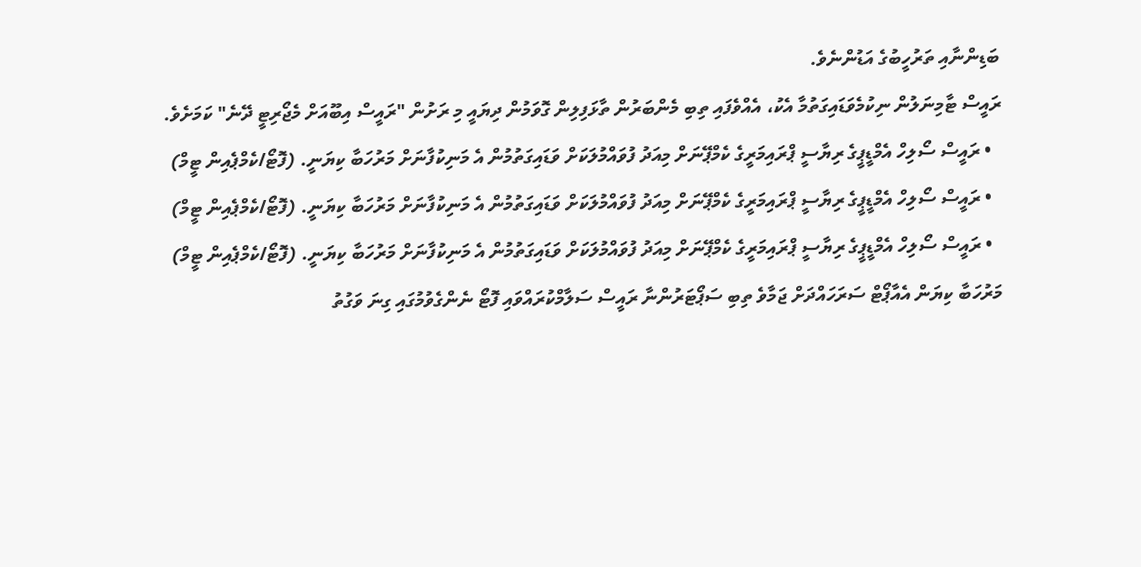ބަޑިންނާއި ތަރުހީބުގެ އަޑުންނެވެ.
ރައީސް ޓާމިނަލުން ނިކުމެވަޑައިގަތުމާ އެކު، އެއްވެފައި ތިބި މެންބަރުން ތާޅަފިލިން ގޮވަމުން ދިޔައީ މި ރަށުން "ރައީސް އިބޫއަށް މެޖޯރިޓީ ދޭނެ" ކަމަށެވެ.
  • ރައީސް ސޯލިހް އެމްޑީޕީގެ ރިޔާސީ ޕްރައިމަރީގެ ކެމްޕޭނަށް މިއަދު ފުވައްމުލަކަށް ވަޑައިގަތުމުން އެ މަނިކުފާނަށް މަރުހަބާ ކިޔަނީ. (ފޮޓޯ/ކެމްޕެއިން ޓީމް)
  • ރައީސް ސޯލިހް އެމްޑީޕީގެ ރިޔާސީ ޕްރައިމަރީގެ ކެމްޕޭނަށް މިއަދު ފުވައްމުލަކަށް ވަޑައިގަތުމުން އެ މަނިކުފާނަށް މަރުހަބާ ކިޔަނީ. (ފޮޓޯ/ކެމްޕެއިން ޓީމް)
  • ރައީސް ސޯލިހް އެމްޑީޕީގެ ރިޔާސީ ޕްރައިމަރީގެ ކެމްޕޭނަށް މިއަދު ފުވައްމުލަކަށް ވަޑައިގަތުމުން އެ މަނިކުފާނަށް މަރުހަބާ ކިޔަނީ. (ފޮޓޯ/ކެމްޕެއިން ޓީމް)
މަރުހަބާ ކިޔަން އެއާޕޯޓް ސަރަހައްދަށް ޖަމާވެ ތިބި ސަޕޯޓަރުންނާ ރައީސް ސަލާމްކުރައްވައި ފޮޓޯ ނެންގެވުމުގައި ގިނަ ވަގުތު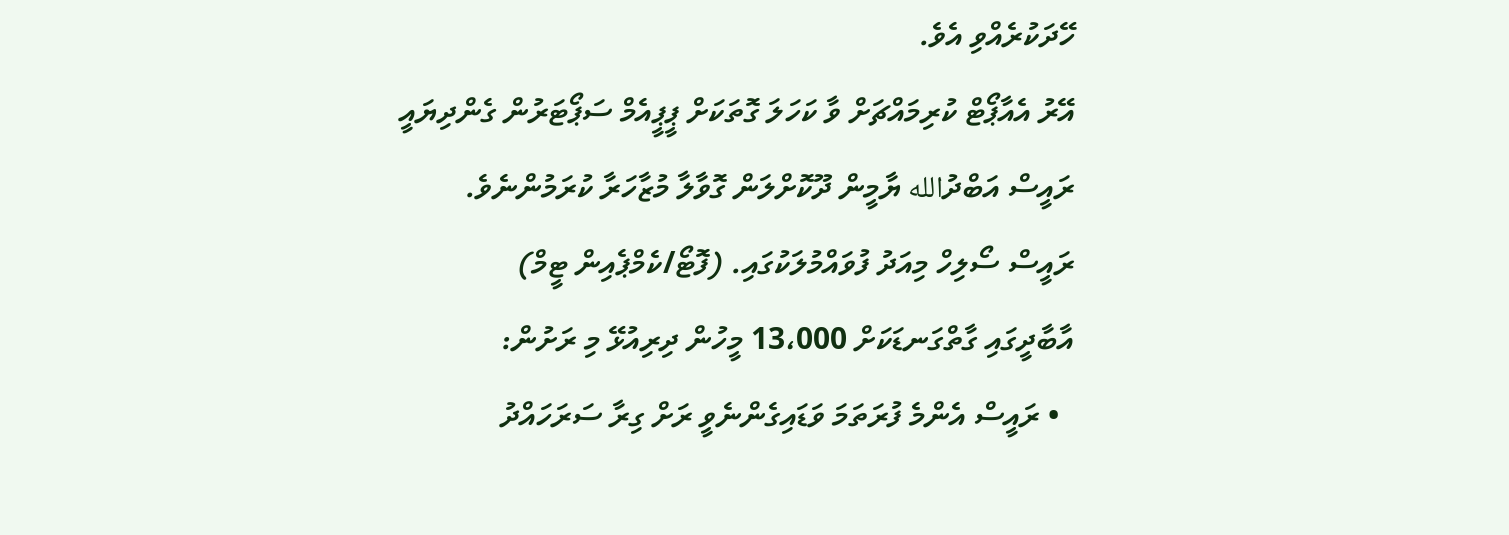ހޭދަކުރެއްވި އެވެ.
އޭރު އެއާޕޯޓް ކުރިމައްޗަށް ވާ ކަހަލަ ގޮތަކަށް ޕީޕީއެމް ސަޕޯޓަރުން ގެންދިޔައީ ރައީސް އަބްދުالله ޔާމީން ދޫކޮށްލަން ގޮވާލާ މުޒާހަރާ ކުރަމުންނެވެ.
ރައީސް ސޯލިހް މިއަދު ފުވައްމުލަކުގައި. (ފޮޓޯ/ކެމްޕެއިން ޓީމް)
އާބާދީގައި ގާތްގަނޑަކަށް 13،000 މީހުން ދިރިއުޅޭ މި ރަށުން:
  • ރައީސް އެންމެ ފުރަތަމަ ވަޑައިގެންނެވީ ރަށް ގިރާ ސަރަހައްދު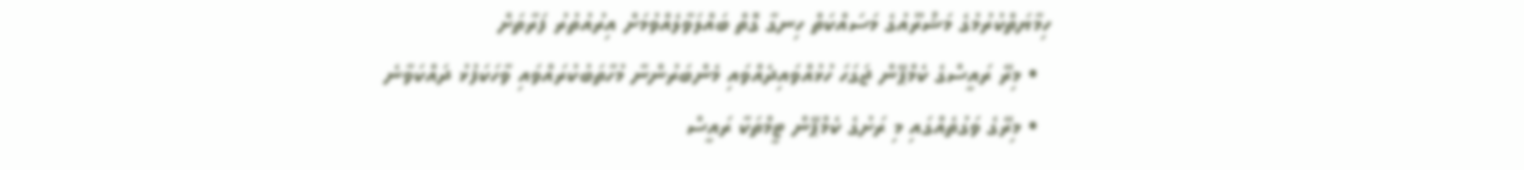ހިމާޔަތްކުރުމުގެ މަޝްރޫއުގެ މަސައްކަތް ހިނގާ ގޮތް ބައްލަވާލެއްވުމަށް އިރުއުތުރު ފަރާތަށް
  • މިރޭ ރައީސްގެ ކެމްޕޭން ޖަގަހަ ހުޅުއްވައިދެއްވައި މެންބަރުންނާ މުހާތަބުކުރައްވައި ވާހަކަފުޅު ދައްކަވާނެ
  • މިރޭގެ ވަގުތެއްގައި މި ރަށުގެ ކެމްޕޭން ޓީމްތަކާ ރައީސް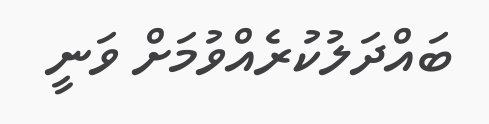ބައްދަލުކުރެއްވުމަށް ވަނީ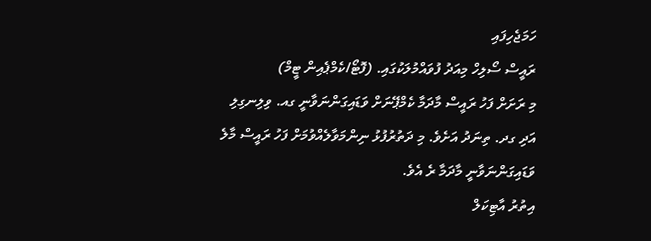ހަމަޖެހިފައި
ރައީސް ސޯލިހް މިއަދު ފުވައްމުލަކުގައި. (ފޮޓޯ/ކެމްޕެއިން ޓީމް)
މި ރަށަށް ފަހު ރައީސް މާދަމާ ކެމްޕޭނަށް ވަޑައިގަންނަވާނީ ގއ. ވިލިނގިލި އަދި ގދ. ތިނަދު އަށެވެ. މި ދަތުރުފުޅު ނިންމަވާލެއްވުމަށް ފަހު ރައީސް މާލެ ވަޑައިގަންނަވާނީ މާދަމާ ރެ އެވެ.
އިތުރު އާޓިކަލް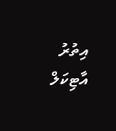އިތުރު އާޓިކަލް